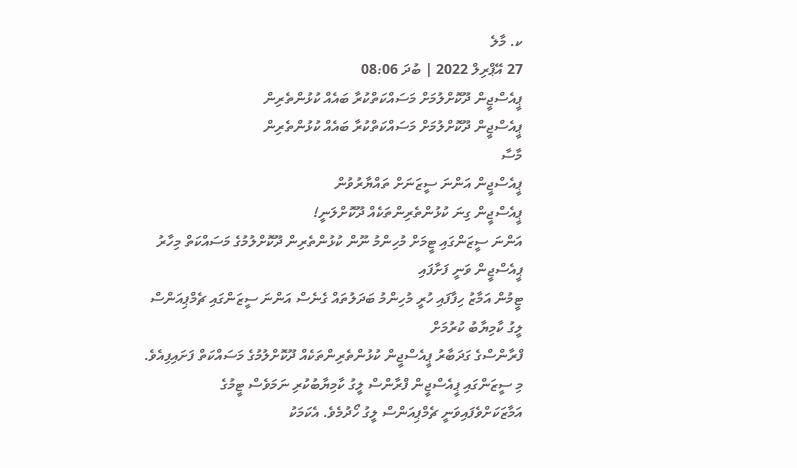ކ. މާލެ
27 އޭޕްރިލް 2022 | ބުދަ 08:06
ޕީއެސްޖީން ދޫކޮށްލުމަށް މަސައްކަތްކުރާ ބައެއް ކުޅުންތެރިން
ޕީއެސްޖީން ދޫކޮށްލުމަށް މަސައްކަތްކުރާ ބައެއް ކުޅުންތެރިން
މާސާ
ޕީއެސްޖީން އަންނަ ސީޒަނަށް ތައްޔާރުވުން
ޕީއެސްޖީން ގިނަ ކުޅުންތެރިންތަކެއް ދޫކޮށްލަނީ!
އަންނަ ސީޒަންގައި ޓީމަށް މުހިންމު ނޫން ކުޅުންތެރިން ދޫކޮށްލުމުގެ މަސައްކަތް މިހާރު ޕީއެސްޖީން ވަނީ ފަށާފައި
ޓީމުން އަމާޒު ހިފާފައި ހުރީ މުހިންމު ބަދަލުތައް ގެނެސް އަންނަ ސީޒަންގައި ޗެމްޕިއަންސް ލީގު ކާމިޔާބު ކުރުމަށް
ފްރާންސްގެ ގަދަބާރު ޕީއެސްޖީން ކުޅުންތެރިންތަކެއް ދޫކޮށްލުމުގެ މަސައްކަތް ފަށައިފިއެވެ.
މި ސީޒަންގައި ޕީއެސްޖީން ފްރާންސް ލީގު ކާމިޔާބުކުރި ނަމަވެސް ޓީމުގެ އަމާޒަކަށްވެފައިވަނީ ޗެމްޕިއަންސް ލީގު ހޯދުމެވެ. އެކަމަކު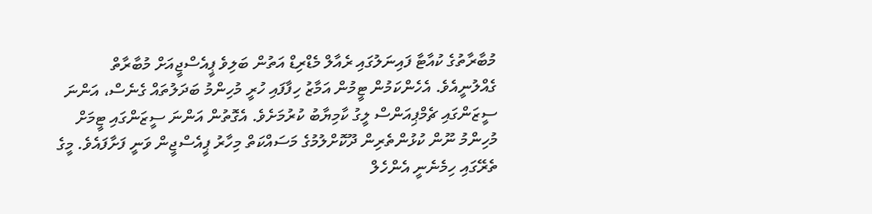މުބާރާތުގެ ކުއާޓާ ފައިނަލުގައި ރެއާލް މެޑްރިޑް އަތުން ބަލިވެ ޕީއެސްޖީއަށް މުބާރާތް ގެއްލުނީއެވެ. އެހެންކަމުން ޓީމުން އަމާޒު ހިފާފައި ހުރީ މުހިންމު ބަދަލުތައް ގެނެސް، އަންނަ ސީޒަންގައި ޗެމްޕިއަންސް ލީގު ކާމިޔާބު ކުރުމަށެވެ. އެގޮތުން އަންނަ ސީޒަންގައި ޓީމަށް މުހިންމު ނޫން ކުޅުންތެރިން ދޫކޮށްލުމުގެ މަސައްކަތް މިހާރު ޕީއެސްޖީން ވަނީ ފަށާފައެވެ. މީގެ ތެރޭގައި ހިމެނެނީ އެންހެލް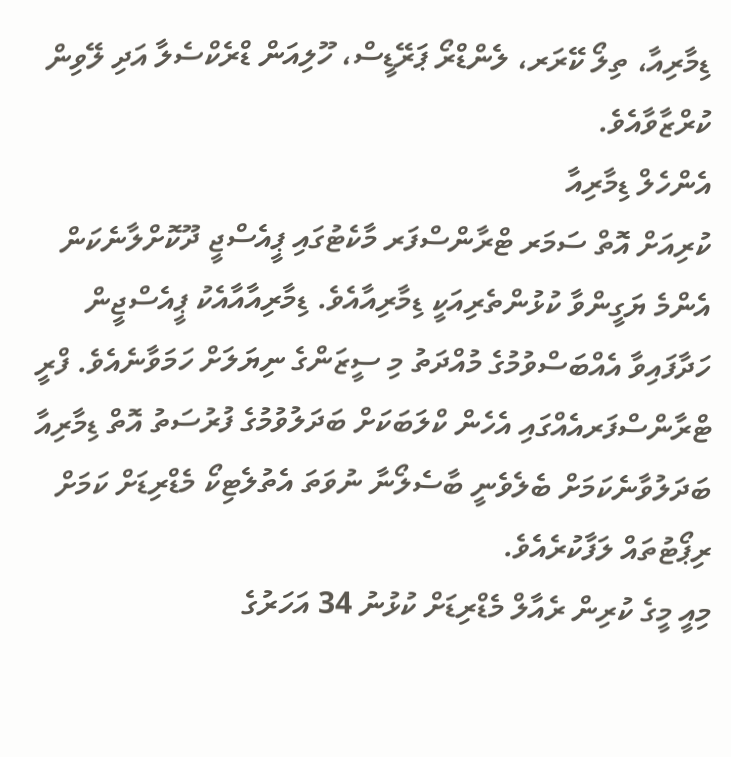ޑިމާރިއާ، ތިލޯ ކޭރަރ، ލެންޑްރޯ ޕަރޭޑީސް، ހޫލިއަން ޑްރެކްސެލާ އަދި ލޭވިން ކުރްޒާވާއެވެ.
އެންހެލް ޑިމާރިއާ
ކުރިއަށް އޮތް ސަމަރ ޓްރާންސްފަރ މާކެޓުގައި ޕީއެސްޖީ ދޫކޮށްލާނެކަން އެންމެ ޔަގީންވާ ކުޅުންތެރިއަކީ ޑިމާރިއާއެވެ. ޑިމާރިއާއާއެކު ޕީއެސްޖީން ހަދާފައިވާ އެއްބަސްވުމުގެ މުއްދަތު މި ސީޒަންގެ ނިޔަލަށް ހަމަވާނެއެވެ. ފްރީ ޓްރާންސްފަރއެއްގައި އެހެން ކްލަބަކަށް ބަދަލުވުމުގެ ފުރުސަތު އޮތް ޑިމާރިއާ ބަދަލުވާނެކަމަށް ބެލެވެނީ ބާސެލޯނާ ނުވަތަ އެތުލެޓިކޯ މެޑްރިޑަށް ކަމަށް ރިޕޯޓުތައް ލަފާކުރެއެވެ.
މިއީ މީގެ ކުރިން ރެއާލް މެޑްރިޑަށް ކުޅުނު 34 އަހަރުގެ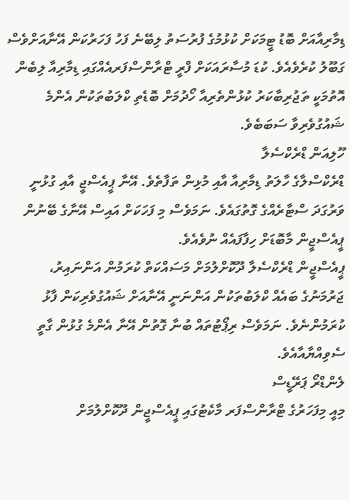ޑިމާރިއާއަށް ބޮޑު ޓީމަކަށް ކުޅުމުގެ ފުރުސަތު ލިބޭނެ ފަހު ފަހަރުކަން އޭނާއަށްވެސް ގަބޫލު ކުރެވެއެވެ. ކުޑަ މުސާރައަކަށް ފްރީ ޓްރާންސްފަރއެއްގައި ޑިމާރިއާ ލިބެން އޮތުމަކީ ތަޖުރިބާކަރު ކުޅުންތެރިއާ ހޯދުމަށް ބޮޑެތި ކްލަބުތަކުން އެންމެ ޝައުގުވެރިވާ ސަބަބެވެ.
ހޫލިއަން ޑްރެކްސެލާ
ޑްރެކްސްލާގެ ހާލަތު ޑިމާރިއާ އާއި މުޅިން ތަފާތެވެ. އޭނާ ޕީއެސްޖީ އާއި ގުޅުނީ ވަރުގަދަ ސްޓާރެއްގެ ގޮތުގައެވެ. ނަމަވެސް މި ފަހަކަށް އައިސް އޭނާގެ ބޭނުން ޕީއެސްޖީން މާބޮޑަށް ހިފާފައެއް ނުވެއެވެ.
ޕީއެސްޖީން ޑްރެކްސެލާ ދޫކޮށްލުމަށް މަސައްކަތް ކުރަމުން އަންނައިރު، ޖަރުމަނުގެ ބައެއް ކްލަބުތަކުން އަންނަނީ އޭނާއަށް ޝައުގުވެރިކަން ފާޅު ކުރަމުންނެވެ. ނަމަވެސް ރިޕޯޓުތައް ބުނާ ގޮތުން އޭނާ އެންމެ ގުޅުން ގާތީ ސެވިއްޔާއާއެވެ.
ލެންޑްރޯ ޕަރޭޑީސް
މިއީ މިފަހަރުގެ ޓްރާންސްފަރ މާކެޓުގައި ޕީއެސްޖީން ދޫކޮށްލުމަށް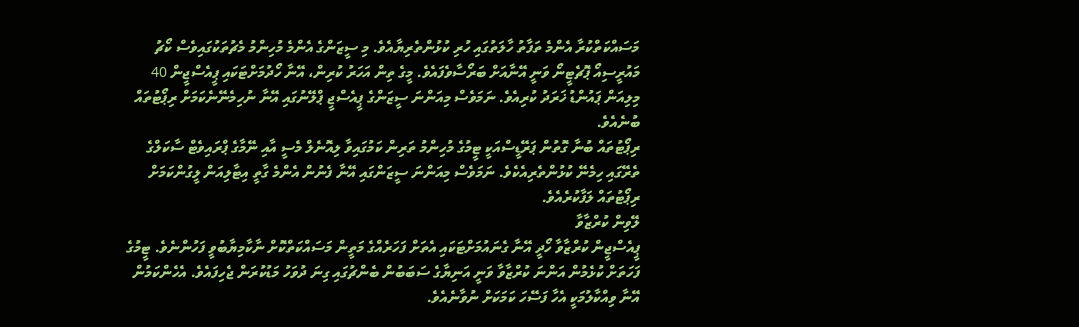މަސައްކަތްކުރާ އެންމެ ތަފާތު ހާލަތުގައި ހުރި ކުޅުންތެރިޔާއެވެ. މި ސީޒަންގެ އެންމެ މުހިންމު މެޗުތަކުގައިވެސް ކޯޗު މައުރީސިއޯ ޕޮޗެޓީނޯ ވަނީ އޭނާއަށް ބަރޯސާވެފައެވެ. މީގެ ތިން އަހަރު ކުރިން، އޭނާ ހޯދުމަށްޓަކައި ޕީއެސްޖީން 40 މިލިއަން ޕައުންޑު ޚަރަދު ކުރިއެވެ. ނަމަވެސް މިއަންނަ ސީޒަންގެ ޕީއެސްޖީ ޕްލޭނުގައި އޭނާ ނުހިމެނޭނެކަމަށް ރިޕޯޓުތައް ބުނެއެވެ.
ރިޕޯޓުތައް ބުނާ ގޮތުން ޕަރޭޑީސްއަކީ ޓީމުގެ މުހިންމު ތަރިން ކަމުގައިވާ ލިއޮނެލް މެސީ އާއި ނޭމާގެ ޕްރައިވެޓް ސާކަލްގެ ތެރޭގައި ހިމެނޭ ކުޅުންތެރިއެކެވެ. ނަމަވެސް މިއަންނަ ސީޒަންގައި އޭނާ ފެނުން އެންމެ ގާތީ އިޓާލިއަން ލީގުންކަމަށް ރިޕޯޓުތައް ލަފާކުރެއެވެ.
ލޭވިން ކުރްޒާވާ
ޕީއެސްޖީން ކުރްޒާވާ ހޯދީ އޭނާ ގެނައުމަށްޓަކައި އެތަށް ފަހަރެއްގެ މަތީން މަސައްކަތްކޮށް ނާކާމިޔާބުވީ ފަހުންނެވެ. ޓީމުގެ ފަހަތަށް ކުޅެމުން އަންނަ ކުރްޒާވާ ވަނީ އަނިޔާގެ ސަބަބުން ބެންޗުގައި ގިނަ ދުވަހު މަޑުކުރަން ޖެހިފައެވެ. އެހެންކަމުން އޭނާ ވިއްކާލުމަކީ އެހާ ފަސޭހަ ކަމަކަށް ނުވާނެއެވެ.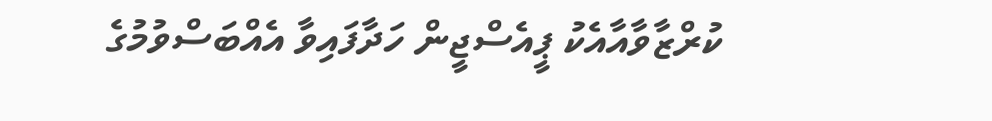ކުރްޒާވާއާއެކު ޕީއެސްޖީން ހަދާފައިވާ އެއްބަސްވުމުގެ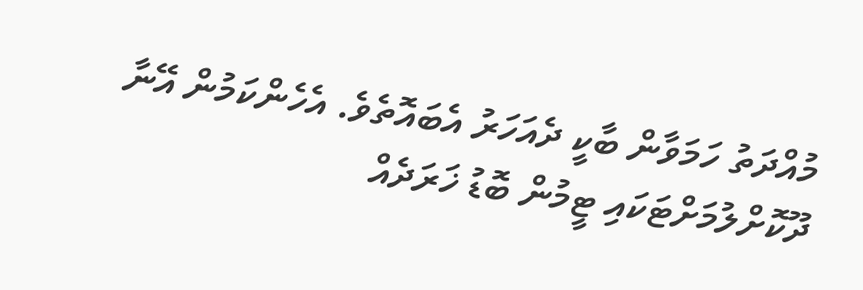މުއްދަތު ހަމަވާން ބާކީ ދެއަހަރު އެބައޮތެވެ. އެހެންކަމުން އޭނާ ދޫކޮށްލުމަށްޓަކައި ޓީމުން ބޮޑު ޚަރަދެއް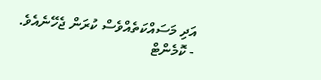އަދި މަސައްކަތެއްވެސް ކުރަން ޖެހޭނެއެވެ.
- ކޮމެންޓް